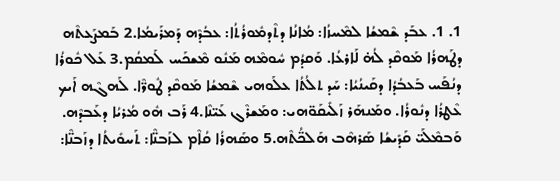1. 1. ܥܒܰܕ ܫܶܡܫܳܐ ܠܡܶܚܙܳܐ: ܡܳܐܢܳܐ ܕܬܶܕܡܽܘܪܳܬܳܐ: ܥܒܳܕܶܗ ܕܰܡܪܰܝܡܳܐ.2 ܒܰܡܨܰܥܬܶܗ ܕܛܰܗܪܳܐ ܡܰܘܩܶܕ ܠܳܗ̇ ܠܰܐܪܥܳܐ. ܘܰܩܕܳܡ ܚܽܘܡܶܗ ܡܰܢܽܘ ܡܶܫܟܰܚ ܠܰܡܩܳܡ.3 ܥܰܠ ܟܽܘܪܳܐ ܕܢܳܦܰܚ ܒܰܥܒܳܕܳܐ ܕܩܰܝܢܳܝܳܐ: ܚܰܕ ܬܠܳܬܳܐ ܥܠܰܘܗܝ ܫܶܡܫܳܐ ܡܰܘܩܶܕ ܛܽܘܖ̈ܶܐ. ܠܰܗܓܶܗ ܐܰܝܟ ܥܶܛܪܳܐ ܕܢܽܘܪܳܐ. ܘܡܰܢܗܰܪ ܙܰܠܺܝܩܰܘ̈ܗܝ: ܘܡܰܫܪܶܓ ܥܰܝ̈ܢܶܐ.4 ܪܰܒ ܗܽܘ ܡܳܪܝܳܐ ܕܥܰܒܕܶܗ. ܘܰܒܡܶܠܰܝ̈ ܩܰܕܺܝܫܳܐ ܣܰܪܗܶܒ ܗܰܠܟ̈ܳܬܶܗ.5 ܘܣܰܗܪܳܐ ܩܳܐܶܡ ܠܙܰܒܢ̈ܶܐ: ܬܰܚܘܺܝܬܳܐ ܕܙܰܒܢ̈ܶܐ: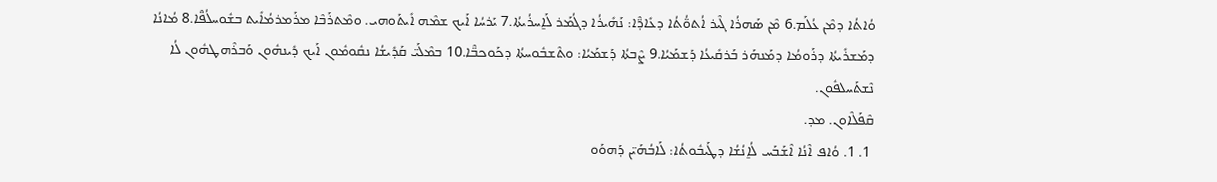ܘܳܐܬܳܐ ܕܡܶܢ ܥܳܠܰܡ.6 ܡܶܢ ܣܰܗܪܳܐ ܓܶܝܪ ܐܳܬܘ̈ܳܬܳܐ ܕܥܺܐܕ̈ܶܐ: ܢܰܗܺܝܪܳܐ ܕܓܳܡܰܪ ܠܰܐ̱ܚܪܳܝܬܳܐ.7 ܝܰܪܚܳܐ ܐܰܝܟ ܫܡܶܗ ܐܺܝܬܰܘܗܝ. ܘܡܶܬܪܰܒܶܐ ܡܪܰܡܪܡܳܐܺܝܬ ܒܫܽܘܚܠܳܦ̈ܶܐ.8 ܡܳܐܢܳܐ ܕܡܰܫܪܺܝܬܳܐ ܕܪܰܘܡܳܐ ܕܡܰܢܗܰܪ ܒܰܪܩܺܝܥܳܐ ܕܰܫܡܰܝܳܐ.9 ܨܶܒܬܳܐ ܕܰܫܡܰܝܳܐ: ܘܬܶܫܒܽܘܚܬܳܐ ܕܟܰܘܟܒ̈ܶܐ.10 ܒܡܶܠܰܝ̈ ܩܰܕܺܝܫܳܐ ܢܩܽܘܡܽܘܢ ܐܰܝܟ ܕܺܝܢܗܽܘܢ ܘܰܒܪܶܗܛܗܽܘܢ ܠܳܐ ܢܶܫܬܰܚܠܦܽܘܢ.
ܩܶܦܰܠܶܐܘܢ. ܡܕ.
 1. 1. ܘܳܐܦ ܐܶܢܳܐ ܐܶܫܰܒܰܚ ܠܳܐ̱ܢܳܫܳܐ ܕܛܰܝܒܽܘܬܳܐ: ܠܰܐܒܳܗܰܝ̈ܢ ܕܰܗܘܰܘ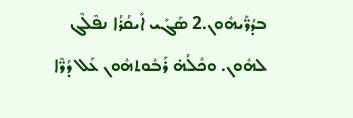ܒܕܳܖ̈ܰܝܗܽܘܢ.2 ܣܰܓܺܝ ܐܺܝܩܳܪܳܐ ܢܦܶܠܶܓ ܠܗܽܘܢ. ܘܟܽܠܳܗ̇ ܪܰܒܽܘܬܗܽܘܢ ܥܰܠ ܕܳܖ̈ܶܐ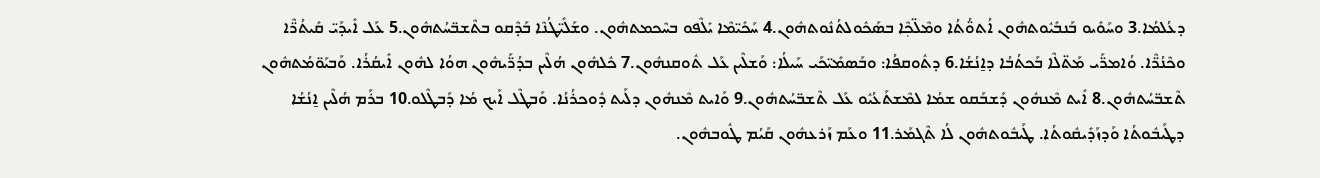ܕܥܳܠܡܳܐ.3 ܘܚܰܘܺܝܘ ܒܰܢܒܺܝܽܘܬܗܽܘܢ ܐܳܬܘ̈ܳܬܳܐ ܘܡܶܠ̈ܟ݂ܶܐ ܒܣܰܟܽܘܠܬܳܢܽܘܬܗܽܘܢ.4 ܚܰܟܺܝ̈ܡܶܐ ܝܺܠܶܦܘ ܒܚܶܟܡܬܗܽܘܢ. ܘܫܰܠܺܝ̈ܛܳܢܶܐ ܒܰܕܶܩܘ ܒܬܶܫܒ̈ܚܳܬܗܽܘܢ.5 ܥܰܠ ܐܺܝܕܰܝ̈ ܩܺܝܬܳܖ̈ܶܐ ܘܟܶܢܳܖ̈ܶܐ. ܘܳܐܡܖ̈ܰܝ ܡܰܬ̈ܠܶܐ ܒܰܟܬܳܒܳܐ ܕܐ̱ܢܳܫܳܐ.6 ܕܬܽܘܩܦܳܐ: ܘܒܰܣܡܺܝ̈ܟܰܝ ܚܰܝܠܳܐ: ܘܰܫܠܶܝܢ ܥܰܠ ܬܽܘܩܢܗܽܘܢ.7 ܟܽܠܗܽܘܢ ܗܳܠܶܝܢ ܒܕܳܖ̈ܰܝܗܽܘܢ ܗܘܳܐ ܠܗܽܘܢ ܐܺܝܩܳܪܳܐ. ܘܰܒܝܰܘ̈ܡܳܬܗܽܘܢ ܬܶܫܒ̈ܚܳܬܗܽܘܢ.8 ܐܺܝܬ ܡܶܢܗܽܘܢ ܕܰܫܒܰܩܘ ܫܡܳܐ ܠܡܶܫܬܰܥܳܝܽܘ ܥܰܠ ܬܶܫܒ̈ܚܳܬܗܽܘܢ.9 ܘܰܐܝܬ ܡܶܢܗܽܘܢ ܕܠܰܝܬ ܕܽܘܟܪܳܢܳܐ. ܘܰܒܛܶܠ ܐܰܝܟ ܡܳܐ ܕܰܒܛܶܠܘ.10 ܒܪܰܡ ܗܳܠܶܝܢ ܐ̱ܢܳܫܳܐ ܕܛܰܝܒܽܘܬܳܐ ܘܰܕܙܰܕܺܝܩܽܘܬܳܐ. ܛܰܝܒܽܘܬܗܽܘܢ ܠܳܐ ܬܶܓܡܰܪ.11 ܘܥܰܡ ܙܰܪܥܗܽܘܢ ܩܰܝܳܡ ܛܽܘܒܗܽܘܢ.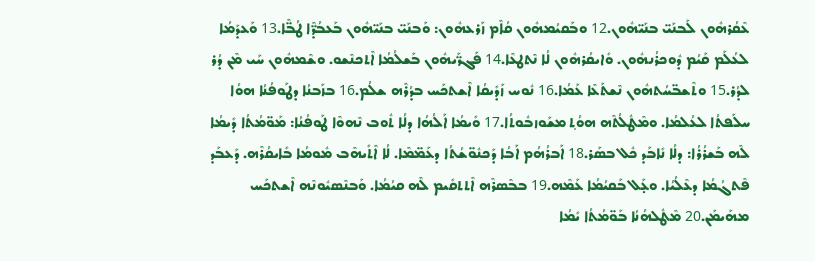ܥܶܩܳܪܗܽܘܢ ܠܰܒܢܰܝ̈ ܒܢܰܝ̈ܗܽܘܢ.12 ܘܒܰܩܝܳܡܗܽܘܢ ܩܳܐܶܡ ܙܰܪܥܗܽܘܢ: ܘܰܒܢܰܝ̈ ܒܢܰܝ̈ܗܽܘܢ ܒܰܥܒܳܕ̈ܶܐ ܛܳܒ̈ܶܐ.13 ܘܰܥܕܰܡܳܐ ܠܥܳܠܰܡ ܩܰܝܳܡ ܕܽܘܟܪܳܢܗܽܘܢ. ܘܺܐܝܩܳܪܗܽܘܢ ܠܳܐ ܢܶܬܛܥܶܐ.14 ܦܰܓܖ̈ܰܝܗܽܘܢ ܒܰܫܠܳܡܳܐ ܐܶܬܟܢܶܫܘ. ܘܫܶܡܗܽܘܢ ܚܰܝ ܡܶܢ ܕܳܪ ܠܕܳܪ.15 ܘܬܶܫܒ̈ܚܳܬܗܽܘܢ ܢܶܫܬܰܥܶܐ ܥܰܡܳܐ.16 ܢܽܘܚ ܙܰܕܺܝܩܳܐ ܐܶܫܬܟܰܚ ܒܕܳܪܶܗ ܫܠܳܡ.16 ܒܙܰܒܢܳܐ ܕܛܰܘܦܳܢܳܐ ܗܘܳܐ ܚܠܰܦܬܳܐ ܠܥܳܠܡܳܐ. ܘܡܶܛܽܠܳܬܶܗ ܗܘܳܬ݂ ܡܫܰܘܙܒܽܘܬܳܐ.17 ܘܺܝܡܳܐ ܐܰܠܳܗܳܐ ܕܠܳܐ ܬܽܘܒ ܢܶܗܘܶܐ ܛܰܘܦܳܢܳܐ: ܡܰܘ̈ܡܳܬܳܐ ܕܺܝܡܳܐ ܠܶܗ ܒܰܫܪܳܪܳܐ: ܕܠܳܐ ܢܺܐܒܰܕ ܟܽܠ ܒܣܰܪ.18 ܐܰܒܪܳܗܳܡ ܐܰܒܳܐ ܕܰܟܢܽܘ̈ܫܳܬܳܐ ܕܥܰܡ̈ܡܶܐ. ܠܳܐ ܐܶܬܺܝܗܶܒ ܡܽܘܡܳܐ ܒܺܐܝܩܳܪܶܗ. ܕܰܥܒܰܕ ܦܶܬܓܳܡܳܐ ܕܥܶܠܳܝܳܐ. ܘܥ̣ܰܠ ܒܰܩܝܳܡܳܐ ܥܰܡܶܗ.19 ܒܒܶܣܪܶܗ ܐܶܬܬܩܺܝܡ ܠܶܗ ܩܝܳܡܳܐ. ܘܰܒܢܶܣܝܽܘܢܶܗ ܐܶܫܬܟܰܚ ܡܗܰܝܡܰܢ.20 ܡܶܛܽܠܗܳܢܳܐ ܒܰܘ̈ܡܳܬܳܐ ܝܺܡܳܐ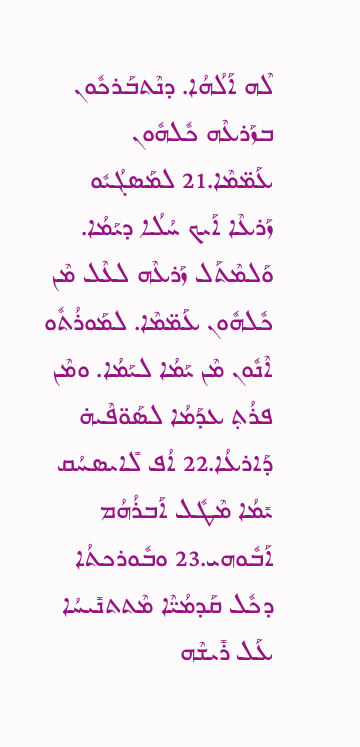ܠܶܗ ܐܰܠܳܗܳܐ. ܕܢܶܬܒܰܪܟܽܘܢ ܒܙܰܪܥܶܗ ܟܽܠܗܽܘܢ ܥܰܡ̈ܡܶܐ.21 ܠܡܰܣܓܳܝܽܘ ܙܰܪܥܶܐ ܐܰܝܟ ܚܳܠܳܐ ܕܝܰܡܳܐ. ܘܰܠܡܶܬܰܠ ܙܰܪܥܶܗ ܠܥܶܠ ܡܶܢ ܟܽܠܗܽܘܢ ܥܰܡ̈ܡܶܐ. ܠܡܰܘܪܳܬܽܘ ܐܶܢܽܘܢ ܡܶܢ ܝܰܡܳܐ ܠܝܰܡܳܐ. ܘܡܶܢ ܦܪܳܬ݂ ܥܕܰܡܳܐ ܠܣܰܘ̈ܦܶܝܗ̇ ܕܰܐܪܥܳܐ.22 ܐܳܦ ܠܺܐܝܣܚܳܩ ܝܺܡܳܐ ܡܶܛܽܠ ܐܰܒܪܳܗܳܡ ܐܰܒܽܘܗܝ.23 ܘܒܽܘܪܟܬܳܐ ܕܟܽܠ ܩܰܕܡܳܝ̈ܶܐ ܡܶܬܬܢܺܝܚܳܐ ܥܰܠ ܪܺܝܫܶܗ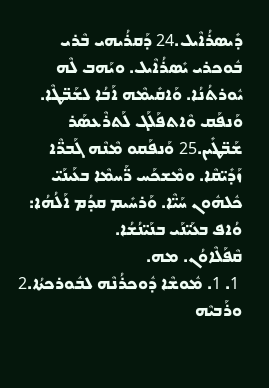ܕܺܝܣܪܳܐܶܝܠ.24 ܕܰܩܪܳܝܗܝ ܒܶܪܝ ܒܽܘܟܪܝ ܝܺܣܪܳܐܶܝܠ. ܘܝܰܗܒ ܠܶܗ ܝܽܘܪܬܳܢܳܐ. ܘܰܐܩܺܝܡܶܗ ܐܰܒܳܐ ܠܫܰܒ̈ܛܶܐ. ܘܰܢܦܰܩ ܘܶܐܬܦܰܠܰܓ ܠܰܬܪܶܥܣܰܪ ܫܰܒ̈ܛܺܝܢ.25 ܘܰܢܦܰܩܘ ܡܶܢܶܗ ܓܰܒܖ̈ܶܐ ܙܰܕܺܝ̈ܩܶܐ. ܘܡܶܫܟܰܚ ܖ̈ܰܚܡܶܐ ܒܥܰܝܢܰܝ̈ ܟܽܠܗܽܘܢ ܚܰܝ̈ܶܐ. ܘܰܪܚܺܝܡ ܩܕܳܡ ܐܰܠܳܗܳܐ: ܘܳܐܦ ܒܥܰܝ̈ܢܰܝ ܒܢܰܝ̈ܢܳܫܳܐ.
ܩܶܦܰܠܶܐܘܳܢ. ܡܗ.
 1. 1. ܡܽܘܫܶܐ ܕܽܘܟܪܳܢܶܗ ܠܒܽܘܪܟܬܳܐ.2 ܘܪܰܒܝܶܗ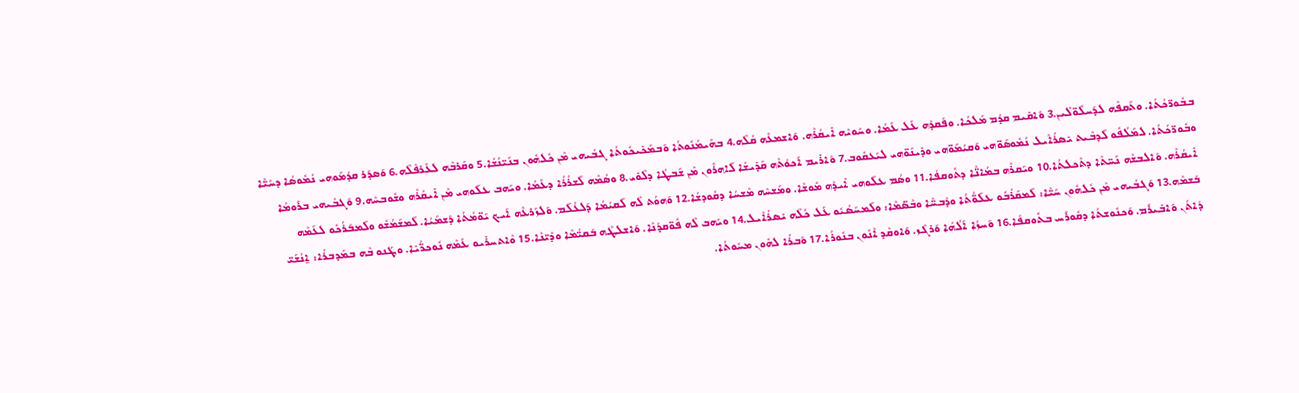ܒܒܽܘܪ̈ܟܳܬܳܐ. ܘܬܰܩܦܶܗ ܠܕܰܚܠܽܘ̈ܠܺܝܢ.3 ܘܰܐܩܺܝܡ ܩܕܳܡ ܡܰܠܟܳܐ. ܘܦܰܩܕܶܗ ܥܰܠ ܥܰܡܳܐ. ܘܚܰܘܝܶܗ ܐܺܝܩܳܪܶܗ. ܘܰܐܫܡܥܶܗ ܩܳܠܶܗ.4 ܒܗܰܝܡܳܢܽܘܬܳܐ ܘܰܒܡܰܟܺܝܟܽܘܬܳܐ ܓܒܳܝܗܝ ܡܶܢ ܟܽܠܗܽܘܢ ܒܢܰܝ̈ܢܳܫܳܐ.5 ܘܩܰܪܒܶܗ ܠܥܰܪܦܶܠܶܗ.6 ܘܰܣܕܰܪ ܩܕܳܡܰܘܗܝ ܢܳܡܽܘܣܳܐ ܕܚܰܝ̈ܶܐ ܘܒܽܘܪ̈ܟܳܬܳܐ. ܠܡܰܠܳܦܽܘ ܠܰܕܒܶܝܬ ܝܺܣܪܳܐܶܝܠ ܢܳܡܽܘܣܰܘ̈ܗܝ ܘܰܩܝܳܡܰܘ̈ܗܝ ܘܕܺܝܢܰܘ̈ܗܝ ܠܝܰܥܩܽܘܒ.7 ܘܰܐܪܺܝܡ ܐܰܟܘܳܬܶܗ ܩܰܕܺܝܫܳܐ ܠܰܐܗܪܽܘܢ ܡܶܢ ܫܰܒܛܳܐ ܕܠܶܘܺܝ.8 ܘܣܳܡܶܗ ܠܰܫܪܳܪܳܐ ܕܥܰܡܳܐ. ܘܝܰܗܒ ܥܠܰܘܗܝ ܡܶܢ ܐܺܝܩܳܪܶܗ ܘܫܽܘܒܚܶܗ.9 ܘܰܓܒܳܝܗܝ ܒܪܰܘܡܳܐ ܐܺܝܩܳܪܶܗ. ܘܰܐܠܒܫܶܗ ܢܰܚ̈ܬܶܐ ܕܬܶܟܠܬܳܐ.10 ܘܝܰܩܪܶܗ ܒܡܳܐܢ̈ܶܐ ܕܬܽܘܩܦܳܐ.11 ܘܣܳܡ ܥܠܰܘܗܝ ܐܺܝܕܶܗ ܡܽܘܫܶܐ. ܘܡܰܫܚܶܗ ܡܶܫܚܳܐ ܕܩܽܘܕܫܳܐ.12 ܘܰܗܘܳܬ ܠܶܗ ܠܰܩܝܳܡܳܐ ܕܰܠܥܳܠܰܡ. ܘܰܠܙܰܪܥܶܗ ܐܰܝܟ ܝܰܘ̈ܡܳܬܳܐ ܕܰܫܡܰܝܳܐ. ܠܰܡܫܰܡܳܫܽܘ ܘܠܰܡܒܰܪܳܟܽܘ ܠܥܰܡܶܗ ܒܰܫܡܶܗ.13 ܘܰܓܒܳܝܗܝ ܡܶܢ ܟܽܠܗܽܘܢ ܚܰܝ̈ܶܐ: ܠܰܡܩܰܪܳܒܽܘ ܥܠܰܘ̈ܳܬܳܐ ܘܕܶܒܚ̈ܶܐ ܘܒܶܣ̈ܡܶܐ: ܘܠܰܡܚܰܣܳܝܽܘ ܥܰܠ ܟܽܠܶܗ ܝܺܣܪܳܐܶܝܠ.14 ܘܝܰܗܒ ܠܶܗ ܦܽܘ̈ܩܕܳܢܶܐ. ܘܰܐܫܠܛܶܗ ܒܰܩܝ̈ܳܡܶܐ ܘܕܺܝ̈ܢܶܐ.15 ܘܶܐܬܚܪܺܝܘ ܥܰܡܶܗ ܢܽܘܟܪ̈ܳܝܶܐ. ܘܛܰܢܘ ܒܶܗ ܒܡܰܕܒܪܳܐ: ܐ̱ܢܳܫܰܝ̈ ܕܳܐܬܳܢ ܘܰܐܒܺܝܪܰܡ. ܘܰܟܢܽܘܫܬܳܐ ܕܩܽܘܪܰܚ ܒܬܽܘܩܦܳܐ.16 ܘܰܚܙܳܐ ܐܰܠܳܗܳܐ ܘܰܪܓܶܙ. ܘܰܐܘܩܶܕ ܐܶܢܽܘܢ ܒܢܽܘܪܳܐ.17 ܘܰܒܪܳܐ ܠܗܽܘܢ ܡܚܽܘܬܳܐ.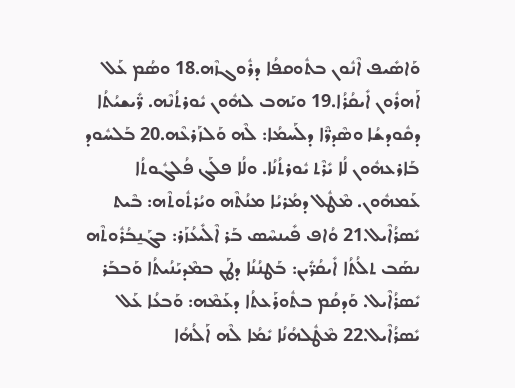ܘܰܐܣܺܝܦ ܐܶܢܽܘܢ ܒܬܽܘܩܦܳܐ ܕܪܽܘܓܙܶܗ.18 ܘܣܳܡ ܥܰܠ ܐܰܗܪܽܘܢ ܐܺܝܩܳܪܳܐ.19 ܘܝܰܗܒ ܠܗܽܘܢ ܝܽܘܪܬܳܢܶܗ. ܪ̈ܺܝܫܝܳܬܳܐ ܕܩܽܘܕܫܳܐ ܘܣܶܕܖ̈ܶܐ ܕܠܰܚܡܳܐ: ܠܶܗ ܘܰܠܙܰܪܥܶܗ.20 ܒܰܠܚܽܘܕ ܒܰܐܪܥܗܽܘܢ ܠܳܐ ܝܺܪܶܬ ܝܽܘܪܬܳܢܳܐ. ܘܠܳܐ ܦܠܰܓ ܦܳܠܓܽܘܬܳܐ ܥܰܡܗܽܘܢ. ܡܶܛܽܠ ܕܡܳܪܝܳܐ ܡܢܳܬܶܗ ܘܝܳܪܬܽܘܬܶܗ: ܒܶܝܬ ܝܺܣܪܳܐܶܝܠ.21 ܘܳܐܦ ܦܺܝܢܚܶܣ ܒܰܪ ܐܶܠܺܝܥܳܙܰܪ: ܒܓܰܢ̱ܒܳܪܽܘܬܶܗ ܢܣܰܒ ܬܠܳܬܳܐ ܐܺܝܩܳܪ̈ܺܝܢ: ܒܰܛܢܳܢܳܐ ܕܛܰܢ ܒܡܶܕܝܰܢܳܝܬܳܐ ܘܰܒܒܰܪ ܝܺܣܪܳܐܶܝܠ. ܘܰܕܩܳܡ ܒܬܽܘܪܰܥܬܳܐ ܕܥܰܡܶܗ: ܘܰܒܥܳܐ ܥܰܠ ܝܺܣܪܳܐܶܝܠ.22 ܡܶܛܽܠܗܳܢܳܐ ܝܺܡܳܐ ܠܶܗ ܐܰܠܳܗܳܐ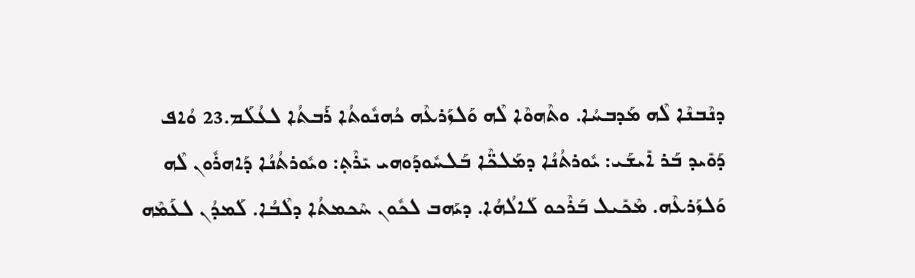ܕܢܶܒܢܶܐ ܠܶܗ ܡܰܕܒܚܳܐ. ܘܬܶܗܘܶܐ ܠܶܗ ܘܰܠܙܰܪܥܶܗ ܟܳܗܢܽܘܬܳܐ ܪܰܒܬܳܐ ܠܥܳܠܰܡ.23 ܘܳܐܦ ܕܰܘܺܝܕ ܒܰܪ ܐܺܝܫܰܝ: ܝܽܘܪܬܳܢܳܐ ܕܡܰܠܟ̈ܶܐ ܒܰܠܚܽܘܕܰܘܗܝ ܝܺܪܶܬ݂: ܘܝܽܘܪܬܳܢܳܐ ܕܰܐܗܪܽܘܢ ܠܶܗ ܘܰܠܙܰܪܥܶܗ. ܡܶܟܺܝܠ ܒܰܪܶܟܘ ܠܰܐܠܳܗܳܐ. ܕܝܰܗܒ ܠܟܽܘܢ ܚܶܟܡܬܳܐ ܕܠܶܒܳܐ. ܠܰܡܕܳܢ ܠܥܰܡܶܗ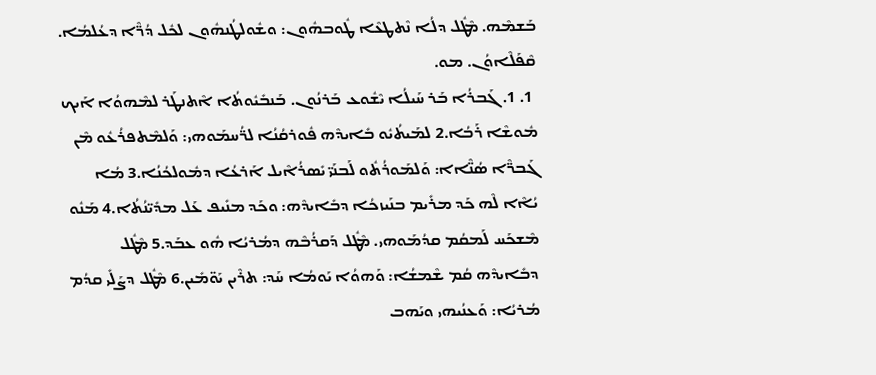ܒܰܫܡܶܗ. ܡܶܛܽܠ ܕܠܳܐ ܢܶܬܛܥܶܐ ܛܽܘܒܗܽܘܢ: ܘܫܽܘܠܛܳܢܗܽܘܢ ܠܟܽܠ ܕܳܖ̈ܶܐ ܕܥܳܠܡܳܐ.
ܩܶܦܰܠܶܐܘܳܢ. ܡܘ.
 1. 1. ܓܰܒܪܳܐ ܒܰܪ ܚܰܝܠܳܐ ܝܶܫܽܘܥ ܒܰܪܢܳܘܢ. ܒܰܢܒܺܝܽܘܬܳܐ ܐܶܬܢܛܰܪ ܠܡܶܗܘܳܐ ܐܰܝܟ ܡܽܘܫܶܐ ܪܰܒܳܐ.2 ܠܡܰܝܬܳܝܽܘ ܒܺܐܝܕܶܗ ܦܽܘܪܩܳܢܳܐ ܠܪ̈ܳܚܡܰܘܗܝ: ܘܰܠܡܶܬܦܪܳܥܽܘ ܡܶܢ ܓܰܒܖ̈ܶܐ ܣܳܢ̈ܶܐܐ: ܘܰܠܡܰܘܪܳܬܽܘ ܠܰܒܢܰܝ̈ ܝܺܣܪܳܐܶܝܠ ܐܰܪܥܳܐ ܕܡܽܘܠܟܳܢܳܐ.3 ܡܳܐ ܝܳܐܶܐ ܠܶܗ ܟܰܕ ܡܪܺܝܡ ܒܢܰܝܙܟܳܐ ܕܒܺܐܝܕܶܗ: ܘܟܰܕ ܡܢܺܝܦ ܥܰܠ ܡܕܺܝ̈ܢܳܬܳܐ.4 ܡܰܢܽܘ ܡܶܫܟܰܚ ܠܰܡܩܳܡ ܩܕܳܡܰܘܗܝ. ܡܶܛܽܠ ܕܰܩܪܳܒܶܗ ܕܡܳܪܝܳܐ ܗܽܘ ܥܒܰܕ.5 ܡܶܛܽܠ ܕܒܺܐܝܕܶܗ ܩܳܡ ܫܶܡܫܳܐ: ܘܰܗܘܳܐ ܝܰܘܡܳܐ ܚܰܕ: ܬܪܶܝܢ ܝܰܘ̈ܡܺܝܢ.6 ܡܶܛܽܠ ܕܨܰܠܺܝ ܩܕܳܡ ܡܳܪܝܳܐ: ܘܰܥܢܳܝܗܝ ܘܝܰܗܒ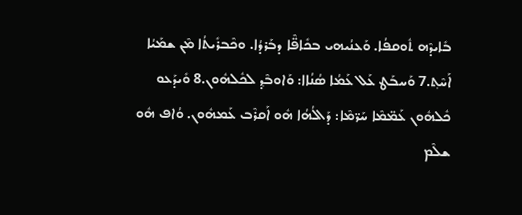ܒܺܐܝܕܶܗ ܬܽܘܩܦܳܐ. ܘܰܥܢܳܝܗܝ ܒܟܺܐܦ̈ܶܐ ܕܒܰܪܕܳܐ. ܘܟܶܒܪܺܝܬܳܐ ܡܶܢ ܫܡܰܝܳܐ ܐܰܚܶܬ݂.7 ܘܰܚܒܰܛ ܥܰܠ ܥܰܡܳܐ ܣܳܢܳܐܐ: ܘܰܐܘܒܶܕ݂ ܠܟܽܠܗܽܘܢ.8 ܘܺܝܕܰܥܘ ܟܽܠܗܽܘܢ ܥܰܡ̈ܡܶܐ ܚܰܪ̈ܡܶܐ: ܕܰܐܠܳܗܳܐ ܗܽܘ ܐܰܩܪܶܒ ܥܰܡܗܽܘܢ. ܘܳܐܦ ܗܽܘ ܫܠܶܡ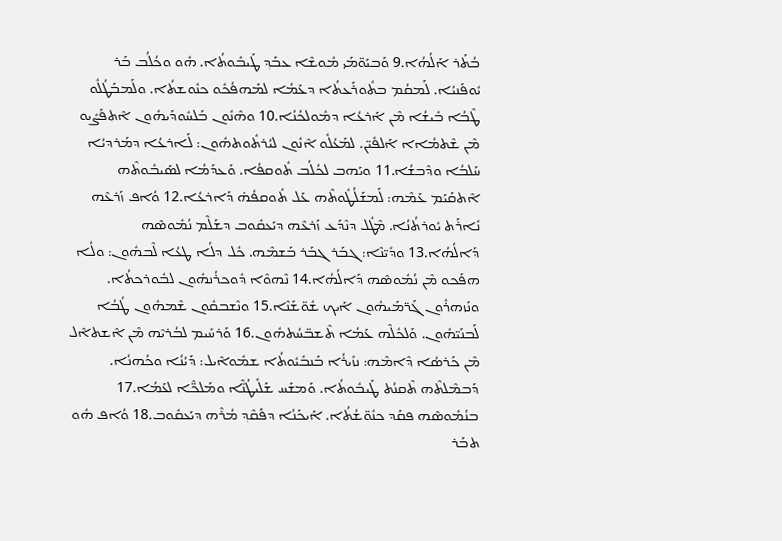ܒܳܬܰܪ ܐܰܠܳܗܳܐ.9 ܘܰܒܝܰܘ̈ܡܰܝ ܡܽܘܫܶܐ ܥܒܰܕ݂ ܛܰܝܒܽܘܬܳܐ. ܗܽܘ ܘܟܳܠܳܒ ܒܰܪ ܝܽܘܦܰܢܝܳܐ. ܠܰܡܩܳܡ ܒܬܽܘܪܰܥܬܳܐ ܕܥܰܡܳܐ ܠܡܰܗܦܳܟܽܘ ܟܢܽܘܫܬܳܐ. ܘܠܰܡܒܰܛܳܠܽܘ ܛܶܒܳܐ ܒܺܝܫܳܐ ܡܶܢ ܐܰܪܥܳܐ ܕܡܽܘܠܟܳܢܳܐ.10 ܘܗܶܢܽܘܢ ܒܰܠܚܽܘܕܰܝܗܽܘܢ ܐܶܬܦܰܨܺܝܘ ܡܶܢ ܫܶܬܡܳܐܐ ܐܰܠܦܺܝ̈ܢ. ܠܡܰܥܳܠܽܘ ܐܶܢܽܘܢ ܠܝܳܪܬܽܘܬܗܽܘܢ: ܠܰܐܪܥܳܐ ܕܡܰܪܕܝܳܐ ܚܰܠܒܳܐ ܘܕܶܒܫܳܐ.11 ܘܝܰܗܒ ܠܟܳܠܳܒ ܬܽܘܩܦܳܐ. ܘܰܥܕܰܡܳܐ ܠܣܰܝܒܽܘܬܶܗ ܐܶܬܩܰܝܰܡ ܥܰܡܶܗ: ܠܰܡܫܰܠܳܛܽܘܬܶܗ ܥܰܠ ܬܽܘܩܦܳܗ̇ ܕܰܐܪܥܳܐ.12 ܘܳܐܦ ܙܰܪܥܶܗ ܢܺܐܪܰܬ ܝܽܘܪܬܳܢܳܐ. ܡܶܛܽܠ ܕܢܶܕܰܥ ܙܰܪܥܶܗ ܕܝܰܥܩܽܘܒ ܕܫܰܠܶܡ ܢܳܡܽܘܣܶܗ ܕܰܐܠܳܗܳܐ.13 ܘܕܺܝ̈ܢܶܐ: ܓܒܰܪ ܓܒܰܪ ܒܰܫܡܶܗ. ܟܽܠ ܕܠܳܐ ܛܥܳܐ ܠܶܒܗܽܘܢ: ܘܠܳܐ ܗܦܰܟܘ ܡܶܢ ܢܳܡܽܘܣܶܗ ܕܰܐܠܳܗܳܐ.14 ܢܶܗܘܶܐ ܕܽܘܟܪܳܢܗܽܘܢ ܠܒܽܘܪܟܬܳܐ. ܘܢܰܙܗܪܽܘܢ ܓܰܪ̈ܡܰܝܗܽܘܢ ܐܰܝܟ ܫܽܘ̈ܫܰܢܶܐ.15 ܘܢܶܫܒܩܽܘܢ ܫܶܡܗܽܘܢ ܛܳܒܳܐ ܠܰܒܢܰܝ̈ܗܽܘܢ. ܘܰܠܟܽܠܶܗ ܥܰܡܳܐ ܬܶܫܒ̈ܚܳܬܗܽܘܢ.16 ܘܰܪܚܺܝܡ ܠܒܳܪܝܶܗ ܡܶܢ ܐܶܫܬܐܶܠ ܡܶܢ ܟܰܪܣܳܐ ܕܶܐܡܶܗ: ܢܙܺܝܪܳܐ ܒܰܢܒܺܝܽܘܬܳܐ ܫܡܽܘܐܶܝܠ: ܕܰܝܳܢܳܐ ܘܟܳܗܢܳܐ. ܕܰܒܡܶܠܬܶܗ ܬܶܩܢܳܬ ܛܰܝܒܽܘܬܳܐ. ܘܰܡܫܰܚ ܫܰܠܺܝܛܳܢ̈ܶܐ ܘܡܰܠܟ̈ܶܐ ܠܥܰܡܳܐ.17 ܒܢܳܡܽܘܣܶܗ ܦܩܰܕ ܟܢܽܘ̈ܫܳܬܳܐ. ܐܰܝܟܰܢܳܐ ܕܦܰܩܶܕ݂ ܡܳܪܶܗ ܕܝܰܥܩܽܘܒ.18 ܘܳܐܦ ܗܽܘ ܬܒܰܪ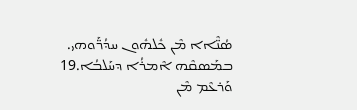ܣܳܢ̈ܶܐܐ ܡܶܢ ܟܽܠܗܽܘܢ ܚܕܳܖ̈ܰܘܗܝ. ܒܡܰܣܩܶܗ ܐܶܡܪܳܐ ܕܚܰܠܒܳܐ.19 ܘܰܪܥܶܡ ܡܶܢ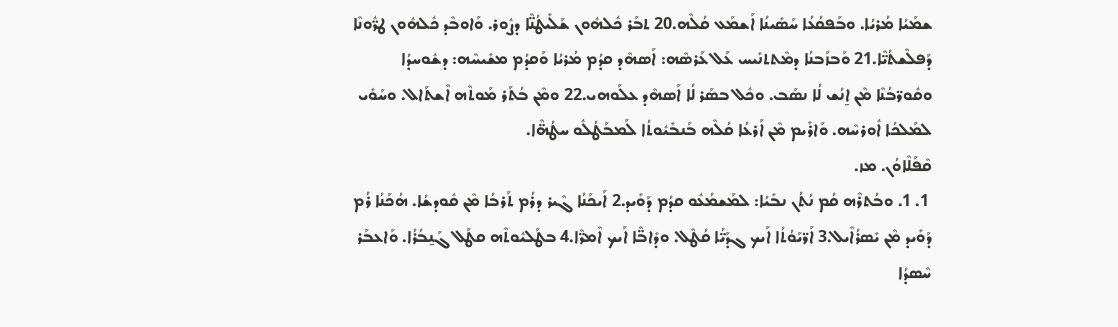ܫܡܰܝܳܐ ܡܳܪܝܳܐ. ܘܒܰܦܩܳܥܳܐ ܚܰܣܺܝܢܳܐ ܐܰܫܡܰܥ ܩܳܠܶܗ.20 ܬܒܰܪ ܟܽܠܗܽܘܢ ܫܰܠܺܝܛܳܢ̈ܶܐ ܕܨܽܘܪ. ܘܰܐܘܒܶܕ ܟܽܠܗܽܘܢ ܛܪ̈ܽܘܢܶܐ ܕܰܦܠܶܫܬܳܝ̈ܶܐ.21 ܘܰܒܙܰܒܢܳܐ ܕܡܶܬܬܢܺܝܚ ܥܰܠ ܥܰܪܣܶܗ: ܐܰܣܗܶܕ ܩܕܳܡ ܡܳܪܝܳܐ ܘܰܩܕܳܡ ܡܫܺܝܚܶܗ: ܕܫܽܘܚܕܳܐ ܘܩܽܘܪ̈ܒܳܢܶܐ ܡܶܢ ܐ̱ܢܳܫ ܠܳܐ ܢܣܰܒ. ܘܟܽܠ ܒܣܰܪ ܠܳܐ ܐܰܣܗܶܕ ܥܠܰܘܗܝ.22 ܘܡܶܢ ܒܳܬܰܪ ܡܰܘܬܶܗ ܐܶܫܬܰܐܠ. ܘܚܰܘܺܝ ܠܡܰܠܟܳܐ ܐܽܘܪܚܶܗ. ܘܰܐܪܺܝܡ ܡܶܢ ܐܰܪܥܳܐ ܩܳܠܶܗ ܒܰܢܒܺܝܽܘܬܳܐ ܠܰܡܒܰܛܳܠܽܘ ܚܛܳܗ̈ܶܐ.
ܩܶܦܰܠܶܐܘܳܢ. ܡܙ.
 1. 1. ܘܒܳܬܪܶܗ ܩܳܡ ܢܳܬܳܢ ܢܒܺܝܳܐ: ܠܡܰܫܡܳܥܽܘ ܩܕܳܡ ܕܰܘܺܝܕ.2 ܐܰܝܟܰܢܳܐ ܓܶܝܪ ܕܪܳܡ ܬܰܪܒܳܐ ܡܶܢ ܩܽܘܕܫܳܐ. ܗܳܟܰܢܳܐ ܪܳܡ ܕܰܘܺܝܕ ܡܶܢ ܝܺܣܪܳܐܶܝܠ.3 ܐܰܪ̈ܝܰܘܳܬܳܐ ܐܰܝܟ ܓܕܰܝ̈ܳܐ ܩܳܛܶܠ. ܘܕܺܐܒ̈ܶܐ ܐܰܝܟ ܐܶܡܖ̈ܶܐ.4 ܒܛܰܠܝܽܘܬܶܗ ܩܛܰܠ ܓܰܢ̱ܒܳܪܳܐ. ܘܰܐܥܒܰܪ ܚܶܣܕܳܐ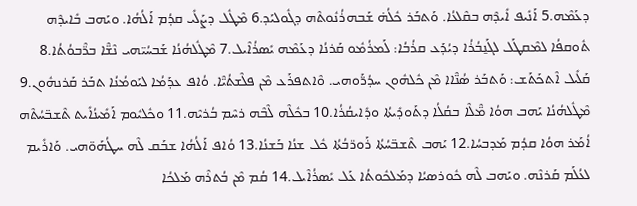ܕܥܰܡܶܗ.5 ܐܰܢܺܝܦ ܐܺܝܕܶܗ ܒܩܶܠܥܳܐ. ܘܰܬܒܰܪ ܟܽܠܳܗ̇ ܫܰܒܗܪܳܢܽܘܬܶܗ ܕܓܽܘܠܝܰܕ.6 ܡܶܛܽܠ ܕܨܰܠܺܝ ܩܕܳܡ ܐܰܠܳܗܳܐ. ܘܝܰܗܒ ܒܺܐܝܕܶܗ ܬܽܘܩܦܳܐ ܠܡܶܩܛܰܠ ܠܓܰܢ̱ܒܳܪܳܐ ܕܝܳܕܰܥ ܩܪܳܒܳܐ: ܠܰܡܪܳܡܽܘ ܩܰܪܢܳܐ ܕܥܰܡܶܗ ܝܺܣܪܳܐܶܝܠ.7 ܡܶܛܽܠܗܳܢܳܐ ܫܰܒܚܳܝ̈ܗܝ ܢܶܫ̈ܶܐ ܒܪ̈ܶܒܘܳܬܳܐ.8 ܩܰܠܺܝܠ ܐܶܬܟܰܬܰܫ: ܘܰܬܒܰܪ ܣܳܢ̈ܶܐܐ ܡܶܢ ܟܽܠܗܽܘܢ ܚܕܳܖ̈ܰܘܗܝ. ܘܶܐܬܦܪܰܥ ܡܶܢ ܦܠܶܫܬܳܝ̈ܶܐ. ܘܳܐܦ ܥܕܰܡܳܐ ܠܝܰܘܡܳܢܳܐ ܬܒܰܪ ܩܰܪܢܗܽܘܢ.9 ܡܶܛܽܠܗܳܢܳܐ ܝܰܗܒ ܗܘܳܐ ܡ̈ܶܠܶܐ ܒܩܳܠܳܐ ܕܬܰܘܕܺܝܬܳܐ ܘܕܺܐܝܩܳܪܳܐ.10 ܒܟܽܠܶܗ ܠܶܒܶܗ ܪܚܶܡ ܒܳܪܝܶܗ.11 ܘܟܽܠܝܽܘܡ ܐܰܡܺܝܢܳܐܺܝܬ ܬܶܫܒ̈ܚܳܬܶܗ ܐܳܡܰܪ ܗܘܳܐ ܩܕܳܡ ܡܰܕܒܚܳܐ.12 ܝܰܗܒ ܬܶܫܒ̈ܚܳܬܳܐ ܪܰܘܪ̈ܒܳܬܳܐ ܟܽܠ ܫܢܳܐ ܒܰܫܢܳܐ.13 ܘܳܐܦ ܐܰܠܳܗܳܐ ܫܒܰܩ ܠܶܗ ܚܛܳܗܰܘ̈ܗܝ. ܘܰܐܪܺܝܡ ܠܥܳܠܰܡ ܩܰܪܢܶܗ. ܘܝܰܗܒ ܠܶܗ ܟܽܘܪܣܝܳܐ ܕܡܰܠܟܽܘܬܳܐ ܥܰܠ ܝܺܣܪܳܐܶܝܠ.14 ܩܳܡ ܡܶܢ ܒܳܬܪܶܗ ܡܰܠܟܳܐ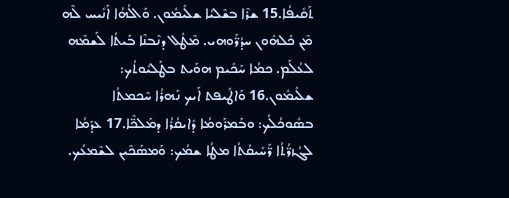ܬܰܩܺܝܦܳܐ.15 ܫܪܶܐ ܒܫܶܠܝܳܐ ܫܠܺܝܡܽܘܢ. ܘܰܐܠܳܗܳܐ ܐܰܢܺܝܚ ܠܶܗ ܡܶܢ ܟܽܠܗܽܘܢ ܚܕܳܖ̈ܰܘܗܝ. ܡܶܛܽܠ ܕܢܶܒܢܶܐ ܒܰܝܬܳܐ ܠܰܫܡܶܗ ܠܥܳܠܰܡ. ܟܡܳܐ ܚܰܟܺܝܡ ܗܘܰܝܬ ܒܛܰܠܝܽܘܬܳܟ: ܫܠܺܝܡܽܘܢ.16 ܘܰܐܛܺܝܦܬ ܐܰܝܟ ܢܰܗܪܳܐ ܚܶܟܡܬܳܐ ܒܣܽܘܟܳܠܳܟ: ܘܒܰܡܪܰܘܡܳܐ ܕܺܐܝܩܳܪܳܐ ܕܡܰܠܟ̈ܶܐ.17 ܥܕܰܡܳܐ ܠܓܳܙܪ̈ܳܬܳܐ ܖ̈ܰܚܺܝܩܳܬܳܐ ܡܛܳܐ ܫܡܳܟ: ܘܰܡܣܰܟܶܝܢ ܠܫܶܡܥܳܟ.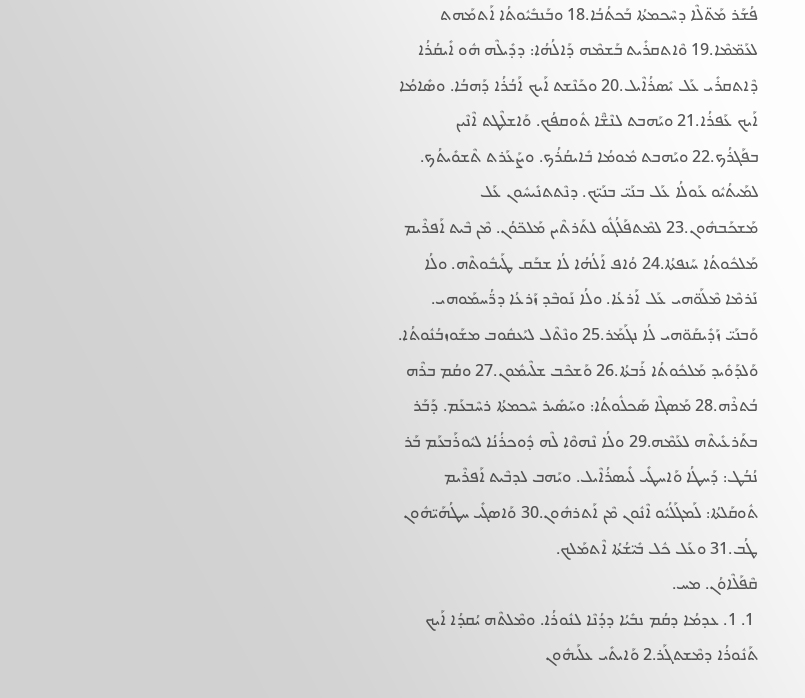ܦܳܫܰܪ ܡܰܬ̈ܠܶܐ ܕܚܶܟܡܬܳܐ ܒܰܟܬܳܒܳܐ.18 ܘܒܰܢܒܺܝܽܘܬܳܐ ܐܰܬܡܰܗܬ ܠܥܰܡ̈ܡܶܐ.19 ܘܶܐܬܩܪܺܝܬ ܒܰܫܡܶܗ ܕܰܐܠܳܗܳܐ: ܕܕܺܝܠܶܗ ܗܽܘ ܐܺܝܩܳܪܳܐ ܕܶܐܬܩܪܺܝ ܥܰܠ ܝܺܣܪܳܐܶܝܠ.20 ܘܟܰܢܶܫܬ ܐܰܝܟ ܐܰܒܳܪܳܐ ܕܰܗܒܳܐ. ܘܣܺܐܡܳܐ ܐܰܝܟ ܥܰܦܪܳܐ.21 ܘܝܰܗܒܬ ܠܢܶܫ̈ܶܐ ܬܽܘܩܦܳܟ. ܘܰܐܫܠܶܛܬ ܐܶܢܶܝܢ ܒܦܰܓܪܳܟ.22 ܘܝܰܗܒܬ ܡܽܘܡܳܐ ܒܺܐܝܩܳܪܳܟ. ܘܨܰܥܰܪܬ ܬܶܫܘܺܝܬܳܟ. ܠܡܰܝܬܳܝܽܘ ܥܰܘܠܳܐ ܥܰܠ ܒܢܰܝ̈ ܒܢܰܝ̈ܟ. ܕܢܶܬܬܢܺܝܚܽܘܢ ܥܰܠ ܡܰܫܟܰܒܗܽܘܢ.23 ܠܡܶܬܦܰܠܳܓܽܘ ܠܬܰܪܬܶܝܢ ܡܰܠܟ̈ܘܳܢ. ܡܶܢ ܒܶܝܬ ܐܰܦܪܶܝܡ ܡܰܠܟܽܘܬܳܐ ܚܰܢܦܬܳܐ.24 ܘܳܐܦ ܐܰܠܳܗܳܐ ܠܳܐ ܫܒܰܩ ܛܰܝܒܽܘܬܶܗ. ܘܠܳܐ ܢܰܪܡܶܐ ܡܶܠܰܘ̈ܗܝ ܥܰܠ ܐܰܪܥܳܐ. ܘܠܳܐ ܢܰܘܒܶܕ ܙܰܪܥܳܐ ܕܪ̈ܳܚܡܰܘܗܝ. ܘܰܒܢܰܝ̈ ܙܰܕܺܝܩܰܘ̈ܗܝ ܠܳܐ ܢܓܰܡܰܪ.25 ܘܢܶܬܶܠ ܠܝܰܥܩܽܘܒ ܡܫܰܘܙܒܳܢܽܘܬܳܐ. ܘܰܠܕܰܘܺܝܕ ܡܰܠܟܽܘܬܳܐ ܪܰܒܬܳܐ.26 ܘܰܫܟܶܒ ܫܠܶܝܡܽܘܢ.27 ܘܩܳܡ ܒܪܶܗ ܒܳܬܪܶܗ.28 ܡܰܣܓܶܐ ܣܰܟܠܽܘܬܳܐ: ܘܚܰܣܺܝܪ ܚܶܟܡܬܳܐ ܪܚܶܒܥܰܡ. ܕܰܒܰܪ ܒܬܰܪܥܺܝܬܶܗ ܠܥܰܡܶܗ.29 ܘܠܳܐ ܢܶܗܘܶܐ ܠܶܗ ܕܽܘܟܪܳܢܳܐ ܠܝܽܘܪܰܒܥܰܡ ܒܰܪ ܢܳܒܳܛ: ܕܰܚܛܳܐ ܘܰܐܚܛܺܝ ܠܺܝܣܪܳܐܶܝܠ. ܘܝܰܗܒ ܠܕܒܶܝܬ ܐܰܦܪܶܝܡ ܬܽܘܩܰܠܬܳܐ: ܠܰܡܓܰܠܳܝܽܘ ܐܶܢܽܘܢ ܡܶܢ ܐܰܬܪܗܽܘܢ.30 ܘܰܐܣܓܺܝ ܚܛܳܗܰܝ̈ܗܽܘܢ ܛܳܒ.31 ܘܥܰܠ ܟܽܠ ܒܺܝ̈ܫܳܬܳܐ ܐܶܬܡܰܠܟ.
ܩܶܦܰܠܶܐܘܳܢ. ܡܚ.
 1. 1. ܥܕܡܳܐ ܕܩܳܡ ܢܒܺܝܳܐ ܕܕܳܢܶܐ ܠܢܽܘܪܳܐ. ܘܡܶܠܬܶܗ ܝܳܩܕܳܐ ܐܰܝܟ ܬܰܢܽܘܪܳܐ ܕܡܶܫܬܓܰܪ.2 ܘܰܐܝܬܺܝ ܥܠܰܝܗܽܘܢ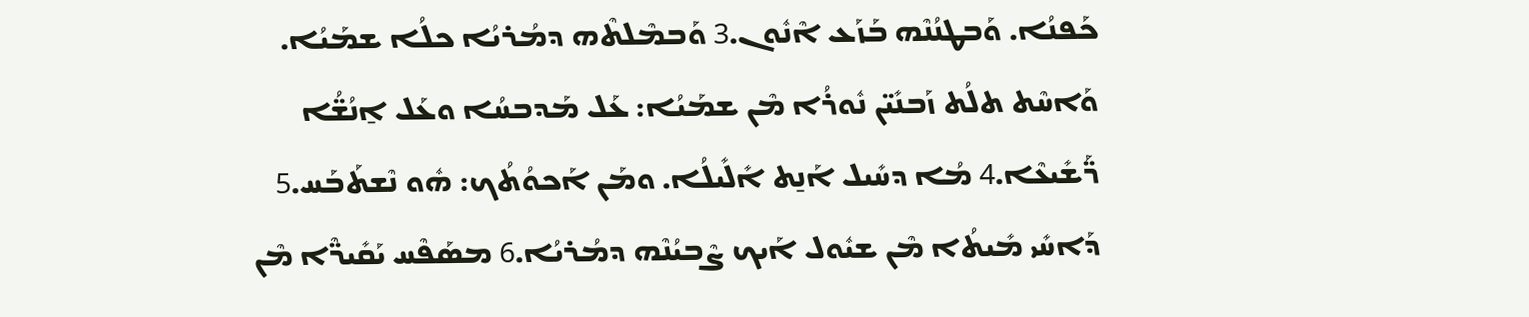ܟܰܦܢܳܐ. ܘܰܒܛܢܳܢܶܗ ܒܰܙܰܥ ܐܶܢܽܘܢ.3 ܘܰܒܡܶܠܬܶܗ ܕܡܳܪܝܳܐ ܟܠܳܐ ܫܡܰܝܳܐ. ܘܰܐܚܶܬ ܬܠܳܬ ܙܰܒܢܺܝ̈ܢ ܢܽܘܪܳܐ ܡܶܢ ܫܡܰܝܳܐ: ܥܰܠ ܡܰܕܒܚܳܐ ܘܥܰܠ ܐ̱ܢܳܫ̈ܳܐ ܖ̈ܰܫܺܝܥܶܐ.4 ܡܳܐ ܕܚܺܝܠ ܐܰܢ̱ܬ ܐܺܠܺܝܠܳܐ. ܘܡܰܢ ܐܰܟܘܳܬܳܟ: ܗܽܘ ܢܶܫܬܰܒܰܚ.5 ܕܰܐܚܺܝ ܡܺܝܬܳܐ ܡܶܢ ܫܝܽܘܠ ܐܰܝܟ ܨܶܒܝܳܢܶܗ ܕܡܳܪܝܳܐ.6 ܡܣܰܦܶܚ ܝܰܩܺܝܖ̈ܶܐ ܡܶܢ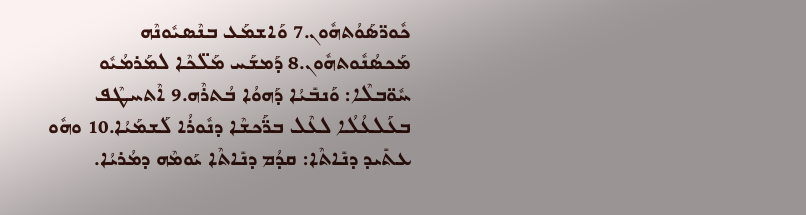ܟܽܘܪ̈ܣܰܘܳܬܗܽܘܢ.7 ܘܰܐܫܡܰܥ ܒܢܶܣܝܽܘܢܶܗ ܡܰܟܣܳܢܽܘܬܗܽܘܢ.8 ܕܰܡܫܰܚ ܡܰܠ̈ܟܶܐ ܠܡܰܪܡܳܝܽܘ ܚܽܘ̈ܒܠܶܐ: ܘܰܢܒܺܝܳܐ ܕܰܗܘܳܐ ܒܳܬܪܶܗ.9 ܐܶܬܚܛܶܦ ܒܥܰܠܥܳܠܳܐ ܠܥܶܠ ܒܖ̈ܰܟܫܶܐ ܕܢܽܘܪܳܐ ܠܰܫܡܰܝܳܐ.10 ܘܗܽܘ ܥܬܺܝܕ ܕܢܺܐܬܶܐ: ܩܕܳܡ ܕܢܺܐܬܶܐ ܝܰܘܡܶܗ ܕܡܳܪܝܳܐ.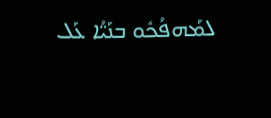ܠܡܰܗܦܳܟܽܘ ܒܢܰܝ̈ܳܐ ܥܰܠ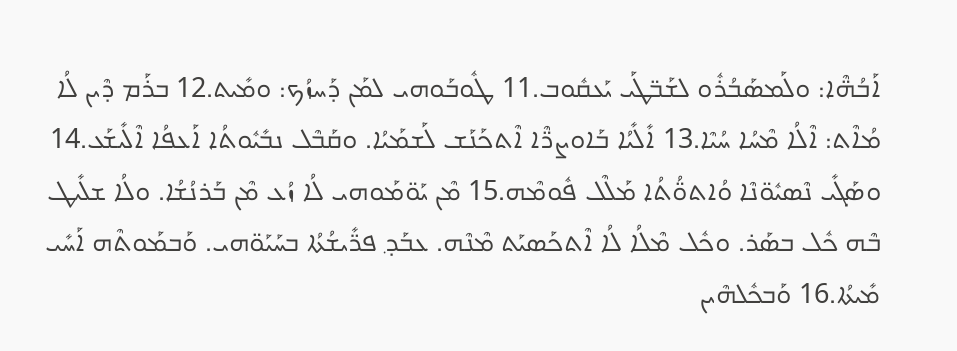ܐܰܒܳܗ̈ܶܐ: ܘܠܰܡܣܰܒܳܪܽܘ ܠܫܰܒ̈ܛܰܝ ܝܰܥܩܽܘܒ.11 ܛܽܘܒܰܘܗܝ ܠܡܰܢ ܕܰܚܙܳܟ: ܘܡܺܝܬ.12 ܒܪܰܡ ܕܶܝܢ ܠܳܐ ܡܳܐܶܬ: ܐܶܠܳܐ ܡܶܚܳܐ ܚܳܝܶܐ.13 ܐܺܠܺܝܳܐ ܒܰܐܘܨܖ̈ܶܐ ܐܶܬܟܰܢܰܫ ܠܰܫܡܰܝܳܐ. ܘܩܰܒܶܠ ܢܒܺܝܽܘܬܳܐ ܐܰܥܦܳܐ ܐܶܠܺܝܫܰܥ.14 ܘܣܰܓܺܝ ܢܶܣܝܽܘ̈ܢܶܐ ܘܳܐܬܘ̈ܳܬܳܐ ܡܰܠܶܠ ܦܽܘܡܶܗ.15 ܡܶܢ ܝܰܘ̈ܡܰܘܗܝ ܠܳܐ ܙܳܥ ܡܶܢ ܒܰܪܢܳܫܳܐ. ܘܠܳܐ ܫܠܺܝܛ ܒܶܗ ܟܽܠ ܒܣܰܪ. ܘܟܽܠ ܡܶܠܳܐ ܠܳܐ ܐܶܬܟܰܣܝܰܬ ܡܶܢܶܗ. ܥܒܰܕ݂ ܦܪ̈ܺܝܫܳܬܳܐ ܒܚܰܝܰܘ̈ܗܝ. ܘܰܒܡܰܘܬܶܗ ܐܰܚܺܝ ܡܺܝܬܳܐ.16 ܘܰܒܟܽܠܗܶܝܢ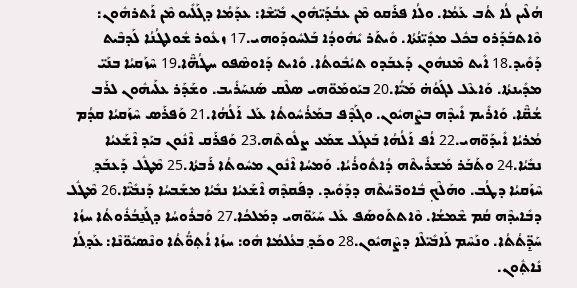ܗܳܠܶܝܢ ܠܳܐ ܬܳܒ ܥܰܡܳܐ. ܘܠܳܐ ܦܪܰܩܘ ܡܶܢ ܥܒܳܕܰܝ̈ܗܽܘܢ ܒܺܝ̈ܫܶܐ: ܥܕܰܡܳܐ ܕܓܰܠܺܝܘ ܡܶܢ ܐܰܬܪܗܽܘܢ: ܘܶܐܬܒܰܕܰܪܘ ܒܟܽܠ ܡܕܺܝ̈ܢܳܬܳܐ. ܘܺܝܬܰܪ ܝܺܗܽܘܕܳܐ ܒܰܠܚܽܘܕܰܘܗܝ.17 ܙܥܽܘܪ ܫܽܘܠܛܳܢܳܐ ܠܰܕܒܶܝܬ ܕܰܘܺܝܕ.18 ܐܺܝܬ ܡܶܢܗܽܘܢ ܕܰܥܒܰܕܘ ܬܝܳܒܽܘܬܳܐ. ܘܺܐܝܬ ܕܰܐܘܣܶܦܘ ܚܛܳܗ̈ܶܐ.19 ܚܶܙܰܩܝܳܐ ܒܢܰܝ̈ ܡܕܺܝܢܬܳܐ. ܘܰܐܥܶܠ ܠܓܰܘܳܗ̇ ܡܰܝ̈ܳܐ.20 ܒܝܰܘܡܰܘ̈ܗܝ ܣܠܶܩ ܣܰܢܚܰܪܺܝܒ. ܘܫܰܕܰܪ ܥܠܰܝܗܽܘܢ ܠܪܰܒ ܫܳܩ̈ܶܐ. ܘܰܐܪܺܝܡ ܐܺܝܕܶܗ ܒܨܶܗܝܽܘܢ. ܘܓܰܕܶܦ ܒܡܰܪܳܚܽܘܬܳܐ ܥܰܠ ܐܰܠܳܗܳܐ.21 ܘܰܦܪܰܣ ܚܶܙܰܩܝܳܐ ܩܕܳܡ ܡܳܪܝܳܐ ܐܺܝܕܰܘ̈ܗܝ.22 ܐܳܦ ܐܰܠܳܗܳܐ ܒܰܥܓܰܠ ܫܡܰܥ ܨܠܽܘܬܶܗ.23 ܘܰܦܪܰܩ ܐܶܢܽܘܢ ܒܝܰܕ ܐܶܫܰܥܝܳܐ ܢܒܺܝܳܐ.24 ܘܬܰܒܰܪ ܡܰܫܪܺܝܬܶܗ ܕܳܐܬܽܘܪܳܝܳܐ. ܘܰܡܚܳܐ ܐܶܢܽܘܢ ܡܚܽܘܬܳܐ ܪܰܒܬܳܐ.25 ܡܶܛܽܠ ܕܰܥܒܰܕ݂ ܚܶܙܰܩܝܳܐ ܕܛܳܒ. ܘܗܰܠܶܟ݂ ܒܽܐܘܪ̈ܚܳܬܶܗ ܕܕܰܘܺܝܕ. ܕܦܰܩܕܶܗ ܐܶܫܰܥܝܳܐ ܢܒܺܝܳܐ ܡܫܰܒܚܳܐ ܕܰܢܒܺܝ̈ܶܐ.26 ܡܶܛܽܠ ܕܒܺܐܝܕܶܗ ܩܳܡ ܫܶܡܫܳܐ. ܘܶܐܬܬܰܘܣܰܦ ܥܰܠ ܚܰܝܰܘ̈ܗܝ ܕܡܰܠܟܳܐ.27 ܘܰܒܪܽܘܚܳܐ ܕܓܰܢ̱ܒܳܪܽܘܬܳܐ ܚܙܳܐ ܚܰܕ̱̈ܬܳܬܳܐ. ܘܢܰܚܶܡ ܠܰܐܒܺܝ̈ܠܶܐ ܕܨܶܗܝܽܘܢ.28 ܘܟܰܕ݂ ܒܥܳܠܡܳܐ ܗܽܘ: ܚܙܳܐ ܐܳܬ݂ܘ̈ܳܬܳܐ ܘܢܶܣܝܽܘ̈ܢܶܐ: ܥܰܕ݂ܠܳܐ ܢܺܐܬ݂ܽܘܢ.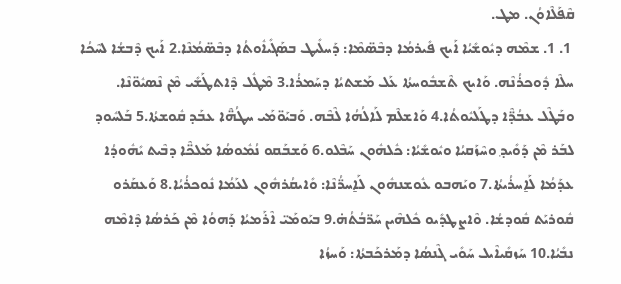ܩܶܦܰܠܶܐܘܳܢ. ܡܛ.
 1. 1. ܫܡܶܗ ܕܝܽܘܫܺܝܳܐ ܐܰܝܟ ܦܺܝܪܡܳܐ ܕܒܶܣ̈ܡܶܐ: ܕܰܚܠܺܝܛ ܒܣܰܓܺܝܐܽܘܬܳܐ ܕܒܶܣ̈ܡܳܢܶܐ.2 ܐܰܝܟ ܕܶܒܫܳܐ ܠܚܶܟܳܐ ܚܠܶܐ ܕܽܘܟܪܳܢܶܗ. ܘܰܐܝܟ ܬܶܫܒܽܘܚܬܳܐ ܥܰܠ ܡܰܫܬܝܳܐ ܕܚܰܡܪܳܐ.3 ܡܶܛܽܠ ܕܶܐܬܛܰܫܺܝ ܡܶܢ ܢܶܣܝܽܘ̈ܢܶܐ. ܘܒܰܛܶܠ ܥܒܳܕ̈ܶܐ ܕܛܰܠܝܽܘܬܳܐ.4 ܘܰܐܫܠܶܡ ܠܰܐܠܳܗܳܐ ܠܶܒܶܗ. ܘܰܒܝܰܘ̈ܡܰܝ ܚܛܳܗ̈ܶܐ ܥܒܰܕ ܩܽܘܫܬܳܐ.5 ܒܰܠܚܽܘܕ ܠܒܰܪ ܡܶܢ ܕܰܘܺܝܕ݂ ܘܚܶܙܰܩܝܳܐ ܘܝܽܘܫܺܝܳܐ: ܟܽܠܗܽܘܢ ܚܰܒܶܠܘ.6 ܘܰܫܒܰܩܘ ܢܳܡܽܘܣܳܐ ܡܰܠܟ̈ܶܐ ܕܒܶܝܬ ܝܺܗܽܘܕܳܐ ܥܕܰܡܳܐ ܠܰܐ̱ܚܪܳܝܬܳܐ.7 ܘܝܰܗܒܘ ܥܽܘܫܢܗܽܘܢ ܠܰܐ̱ܚܪ̈ܳܢܶܐ: ܘܺܐܝܩܳܪܗܽܘܢ ܠܥܰܡܳܐ ܢܽܘܟܪܳܝܳܐ.8 ܘܰܥܩܰܪܘ ܩܽܘܪܝܰܬ ܩܽܘܕܫܳܐ. ܘܶܐܨܛܕܺܝܘ ܟܽܠܗܶܝܢ ܚܰܪ̈ܒܳܬܳܗ̇.9 ܒܝܰܘܡܰܝ̈ ܐܶܪܰܡܝܳܐ ܕܰܗܘܳܐ ܡܶܢ ܟܰܪܣܳܐ ܕܶܐܡܶܗ ܢܒܺܝܳܐ.10 ܚܰܙܩܺܝܐܶܝܠ ܚܰܘܺܝ ܓܶܢܣܳܐ ܕܡܰܪܟܰܒܬܳܐ: ܘܰܚܙܳܐ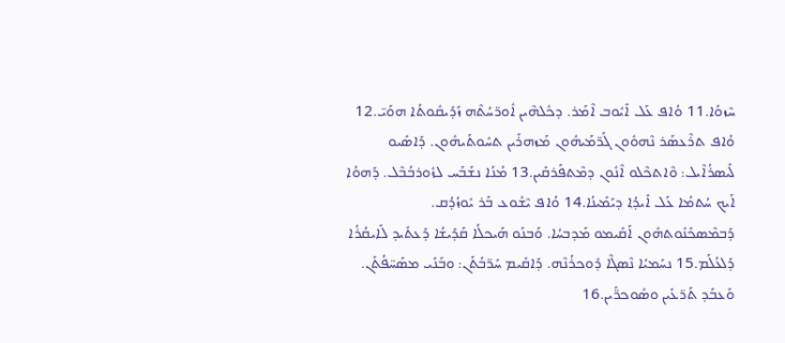ܚܶܙܘܳܐ.11 ܘܳܐܦ ܥܰܠ ܐܺܝܽܘܒ ܐܶܡܰܪ. ܕܟܽܠܗܶܝܢ ܐܽܘܪ̈ܚܳܬܶܗ ܙܰܕܺܝܩܽܘܬܳܐ ܗܘܰܝ̈.12 ܘܳܐܦ ܬܪܶܥܣܰܪ ܢܶܗܘܽܘܢ ܓܰܪ̈ܡܰܝܗܽܘܢ ܡܰܙܗܪܺܝܢ ܬܚܽܘܬܰܝܗܽܘܢ. ܕܰܐܣܺܝܘ ܠܺܝܣܪܳܐܶܝܠ: ܘܶܐܬܟܶܠܘ ܐܶܢܽܘܢ ܕܡܶܬܦܰܪܩܺܝܢ.13 ܡܳܢܳܐ ܢܫܰܒܰܚ ܠܙܽܘܪܒܳܒܶܠ. ܕܰܗܘܳܐ ܐܰܝܟ ܚܳܬܡܳܐ ܥܰܠ ܐܺܝܕ݂ܳܐ ܕܝܰܡܺܝܢܳܐ.14 ܘܳܐܦ ܝܶܫܽܘܥ ܒܰܪ ܝܽܘܙܳܕܳܩ. ܕܰܒܡܶܣܟܺܢܽܘܬܗܽܘܢ ܐܰܩܺܝܡܘ ܡܰܕܒܚܳܐ. ܘܰܒܢܰܘ ܗܰܝܟܠܳܐ ܩܰܕܺܝܫܳܐ ܕܰܥܬܺܝܕ ܠܺܐܝܩܳܪܳܐ ܕܰܠܥܳܠܰܡ.15 ܢܚܰܡܝܳܐ ܢܶܣܓܶܐ ܕܽܘܟܪܳܢܶܗ. ܕܰܐܩܺܝܡ ܚܰܪ̈ܒܳܬܰܢ: ܘܒܰܢܺܝ ܡܣܰܚ̈ܦܳܬܰܢ. ܘܰܥܒܰܕ ܬܰܪ̈ܥܺܝܢ ܘܣܽܘܟܪ̈ܺܝܢ.16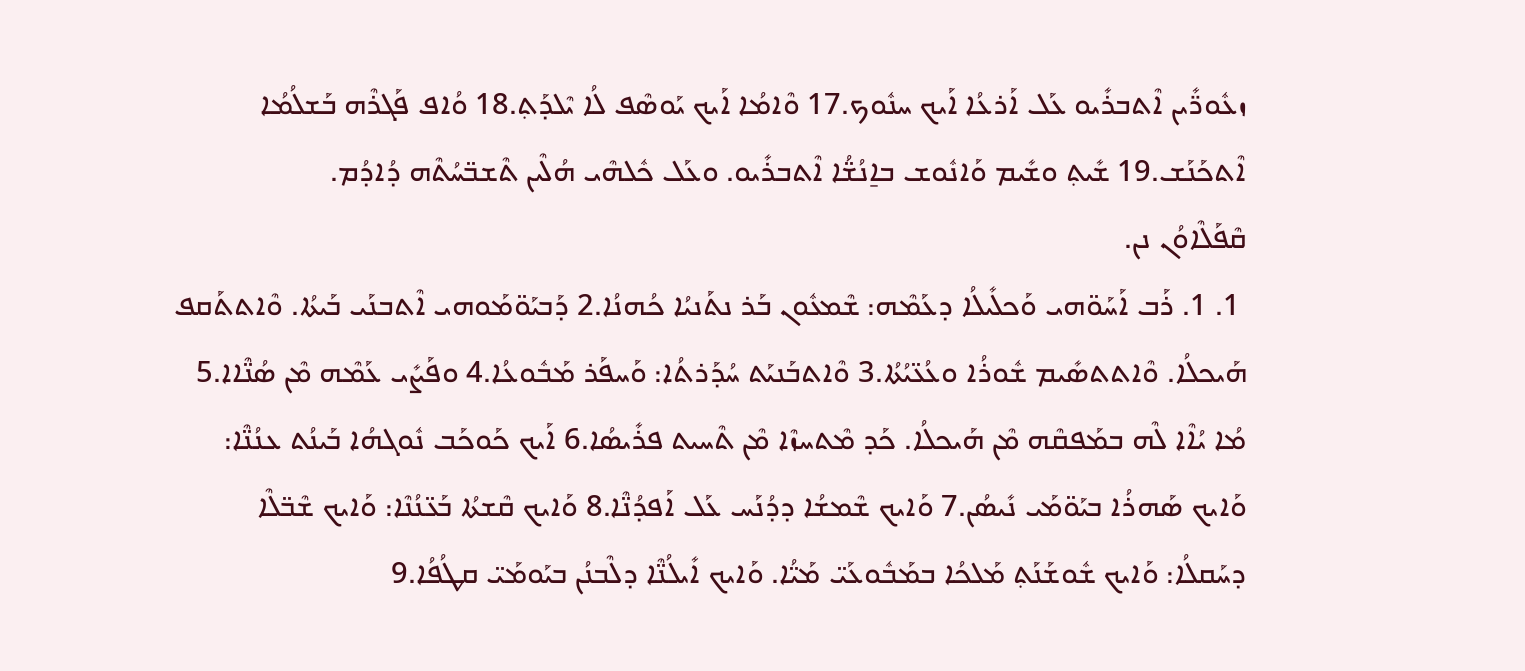ܙܥܽܘܪ̈ܺܝܢ ܐܶܬܒܪܺܝܘ ܥܰܠ ܐܰܪܥܳܐ ܐܰܝܟ ܚܢܽܘܟ.17 ܘܶܐܡܳܐ ܐܰܝܟ ܝܰܘܣܶܦ ܠܳܐ ܝܶܠܕܰܬ݂.18 ܘܳܐܦ ܦܰܓܪܶܗ ܒܰܫܠܳܡܳܐ ܐܶܬܟܰܢܰܫ.19 ܫܺܝܬ݂ ܘܫܺܝܡ ܘܰܐܢܽܘܫ ܒܐ̱ܢܳܫ̈ܳܐ ܐܶܬܒܪܺܝܘ. ܘܥܰܠ ܟܽܠܗܶܝ ܗܳܠܶܝܢ ܬܶܫܒ̈ܚܳܬܶܗ ܕܳܐܕܳܡ.
ܩܶܦܰܠܶܐܘܳܢ ܢܢ.
 1. 1. ܪܰܒ ܐܰܚܰܘ̈ܗܝ ܘܰܟܠܺܝܠܳܐ ܕܥܰܡܶܗ: ܫܶܡܥܽܘܢ ܒܰܪ ܢܬܰܢܝܳܐ ܟܳܗܢܳܐ.2 ܕܰܒܝܰܘ̈ܡܰܘܗܝ ܐܶܬܒܢܰܝ ܒܰܝܬܳܐ. ܘܶܐܬܬܰܩܦ ܗܰܝܟܠܳܐ. ܘܶܐܬܬܣܺܝܡ ܫܽܘܪܳܐ ܘܥܳܥ̈ܝܳܬܳܐ.3 ܘܶܐܬܒܰܢܝܰܬ ܚܳܕܰܪܬܳܐ: ܘܰܚܦܰܪ ܡܰܒܽܘܥܳܐ.4 ܘܦܰܨܺܝ ܥܰܡܶܗ ܡܶܢ ܣܳܢ̈ܶܐܐ.5 ܡܳܐ ܝܳܐܶܐ ܠܶܗ ܒܡܰܦܩܶܗ ܡܶܢ ܗܰܝܟܠܳܐ. ܟܰܕ ܡܶܬܚܙܶܐ ܡܶܢ ܬܶܚܝܬ ܦܪܺܝܣܳܐ.6 ܐܰܝܟ ܟܰܘܟܰܒ ܢܽܘܓܗܳܐ ܒܰܝܢܳܬ ܥܢܳܢ̈ܶܐ: ܘܰܐܝܟ ܣܰܗܪܳܐ ܒܝܰܘ̈ܡܰܝ ܢܺܝܣܳܢ.7 ܘܰܐܝܟ ܫܶܡܫܳܐ ܕܕܳܢܰܚ ܥܰܠ ܐܰܦܕܳܢ̈ܶܐ.8 ܘܰܐܝܟ ܩܶܫܬܳܐ ܒܰܥ̈ܢܳܢܶܐ: ܘܰܐܝܟ ܫܶܒ̈ܠܶܐ ܕܚܰܩܠܳܐ: ܘܰܐܝܟ ܫܽܘܫܰܢܰܬ݂ ܡܰܠܟܳܐ ܒܡܰܒܽܘܥܰܝ̈ ܡܰܝ̈ܳܐ. ܘܰܐܝܟ ܐܺܝܠܳܢ̈ܶܐ ܕܠܶܒܢܳܢ ܒܝܰܘܡܰܝ̈ ܩܛܳܦܳܐ.9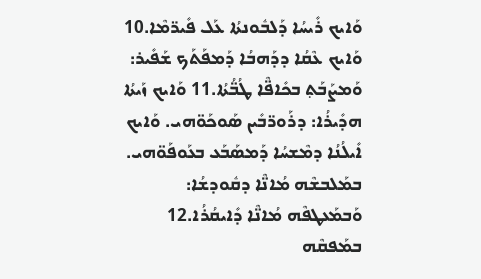ܘܰܐܝܟ ܪܺܝܚܳܐ ܕܰܠܒܽܘܢܬܳܐ ܥܰܠ ܦܺܝܪ̈ܡܶܐ.10 ܘܰܐܝܟ ܥܶܩܳܐ ܕܕܰܗܒܳܐ ܕܰܡܦܰܬܰܟ ܫܰܦܺܝܪ: ܘܰܡܨܰܒܰܬ݂ ܒܟܺܐܦ̈ܶܐ ܛܳܒ̈ܳܬܳܐ.11 ܘܰܐܝܟ ܙܰܝܬܳܐ ܗܕܺܝܪܳܐ: ܕܪܰܘܪ̈ܒܺܝܢ ܣܰܘܟܰܘ̈ܗܝ. ܘܰܐܝܟ ܐܺܝܠܳܢܳܐ ܕܡܶܫܚܳܐ ܕܰܡܣܰܒܰܥ ܒܥܰܘܦܰܘ̈ܗܝ. ܒܡܰܠܒܫܶܗ ܡܳܐܢ̈ܶܐ ܕܩܽܘܕܫܳܐ: ܘܰܒܡܰܥܛܦܶܗ ܡܳܐܢ̈ܶܐ ܕܺܐܝܩܳܪܳܐ.12 ܒܡܰܦܩܶܗ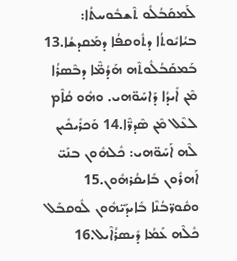ܠܰܡܩܰܒܳܠܽܘ ܬܶܫܒܽܘܚܬܳܐ: ܒܝܳܐܝܽܘܬܳܐ ܕܬܽܘܩܦܳܐ ܕܡܰܩܕܫܳܐ.13 ܒܰܡܩܰܒܳܠܽܘܬܶܗ ܗܰܕܳܡ̈ܶܐ ܕܒܶܣܪܳܐ ܡܶܢ ܐܺܝܕܳܐ ܕܰܐܚܰܘ̈ܗܝ. ܘܗܽܘ ܩܳܐܶܡ ܠܥܶܠ ܡܶܢ ܣܶܕܖ̈ܶܐ.14 ܘܰܟܪܺܝܟܺܝܢ ܠܶܗ ܐܰܚܰܘ̈ܗܝ: ܟܽܠܗܽܘܢ ܒܢܰܝ̈ ܐܰܗܪܽܘܢ ܒܺܐܝܩܳܪܗܽܘܢ.15 ܘܩܽܘܪ̈ܒܳܢܶܐ ܒܺܐܝܕܰܝ̈ܗܽܘܢ ܠܽܘܩܒܰܠ ܟܽܠܶܗ ܥܰܡܳܐ ܕܺܝܣܪܳܐܶܝܠ.16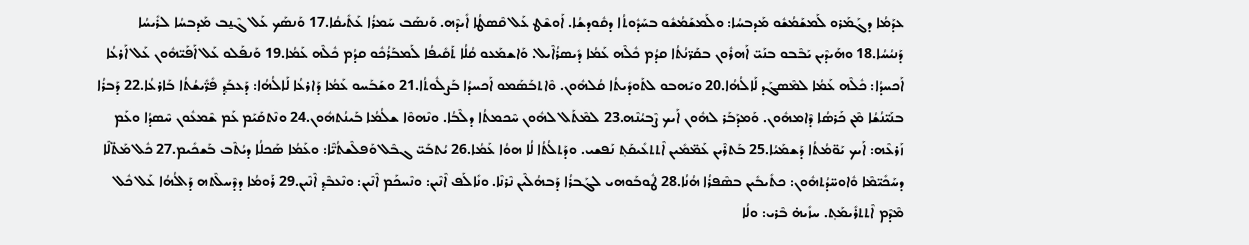ܥܕܰܡܳܐ ܕܓܰܡܰܪܘ ܠܰܡܫܰܡܳܫܽܘ ܡܰܕܒܚܳܐ: ܘܠܰܡܫܰܡܳܫܽܘ ܒܚܰܕܽܘܬܳܐ ܕܩܽܘܕܫܳܐ. ܐܰܘܫܶܛ ܥܰܠ ܩܶܣܛܳܐ ܐܺܝܕܶܗ. ܘܰܢܣܰܒ ܚܰܡܪܳܐ ܥܰܬܺܝܩܳܐ.17 ܘܰܢܣܰܟ ܥܰܠ ܓܶܢ̱ܒ ܡܰܕܒܚܳܐ ܠܪܺܝܚܳܐ ܕܰܢܝܳܚܳܐ.18 ܘܗܰܝܕܶܝܢ ܝܰܒܶܒܘ ܒܢܰܝ̈ ܐܰܗܪܽܘܢ ܒܩܰܪ̈ܢܳܬܳܐ ܩܕܳܡ ܟܽܠܶܗ ܥܰܡܳܐ ܕܺܝܣܪܳܐܶܝܠ. ܘܰܐܫܡܰܥܘ ܩܳܠܳܐ ܬܰܩܺܝܦܳܐ ܠܰܡܒܰܪܳܟܽܘ ܩܕܳܡ ܟܽܠܶܗ ܥܰܡܳܐ.19 ܘܰܢܦܰܠܘ ܥܰܠ ܐܰܦܰܝ̈ܗܽܘܢ ܥܰܠ ܐܰܪܥܳܐ ܐܰܟܚܕܳܐ: ܟܽܠܶܗ ܥܰܡܳܐ ܠܡܶܣܓܰܕ ܠܰܐܠܳܗܳܐ.20 ܘܝܰܗܒܘ ܠܬܰܘܕܺܝܬܳܐ ܩܳܠܗܽܘܢ. ܘܶܐܬܒܰܣܰܡܘ ܐܰܟܚܕܳܐ ܒܰܨܠܽܘܬܳܐ.21 ܘܫܰܒܰܚܘ ܥܰܡܳܐ ܕܰܐܪܥܳܐ ܠܰܐܠܳܗܳܐ: ܕܰܥܒܰܕ݂ ܦܺܪ̈ܺܝܫܳܬܳܐ ܒܰܐܪܥܳܐ.22 ܕܰܒܪܳܐ ܒܢܰܝ̈ܢܳܫܳܐ ܡܶܢ ܟܰܪܣܳܐ ܕܶܐܡܗܽܘܢ. ܘܰܡܕܰܒܰܪ ܠܗܽܘܢ ܐܰܝܟ ܨܶܒܝܳܢܶܗ.23 ܠܡܶܬܰܠ ܠܗܽܘܢ ܚܶܟܡܬܳܐ ܕܠܶܒܳܐ. ܘܢܶܗܘܶܐ ܫܠܳܡܳܐ ܒܰܝܢܳܬܗܽܘܢ.24 ܘܢܶܬܩܰܝܰܡ ܥܰܡ ܫܶܡܥܽܘܢ ܚܶܣܕܳܐ ܘܥܰܡ ܙܰܪܥܶܗ: ܐܰܝܟ ܝܰܘ̈ܡܳܬܳܐ ܕܰܫܡܰܝܳܐ.25 ܒܰܬܪܶܝܢ ܥܰܡ̈ܡܺܝܢ ܐܶܬܬܥܺܝܩܰܬ݂ ܢܰܦܫܝ. ܘܕܰܬܠܳܬܳܐ ܠܳܐ ܗܘܳܐ ܥܰܡܳܐ.26 ܝܳܬܒܰܝ̈ ܓܒܶܠ ܘܰܦܠܶܫܬܳܝ̈ܶܐ: ܘܥܰܡܳܐ ܣܰܟܠܳܐ ܕܝܳܬܶܒ ܒܰܫܟܺܝܡ.27 ܟܽܠ ܡܰܬ̈ܠܶܐ ܕܚܰܟܺܝ̈ܡܶܐ ܘܽܐܘܚ̈ܕܳܬܗܽܘܢ: ܟܬܺܝܒܺܝܢ ܒܣܶܦܪܳܐ ܗܳܢܳܐ.28 ܛܽܘܒܰܘܗܝ ܠܓܰܒܪܳܐ ܕܰܒܗܳܠܶܝܢ ܢܶܪܢܶܐ. ܘܢܺܐܠܰܦ ܐܶܢܶܝܢ: ܘܢܶܚܟܰܡ ܐܶܢܶܝܢ: ܘܢܶܥܒܶܕ݂ ܐܶܢܶܝܢ.29 ܪܰܘܡܳܐ ܕܕܶܚܠܶܬܗ ܕܰܐܠܳܗܳܐ ܥܰܠ ܟܽܠ ܡܶܕܶܡ ܐܶܬܬܪܺܝܡܰܬ݂. ܚܙܺܝܗ̇ ܒܶܪܝ: ܘܠܳܐ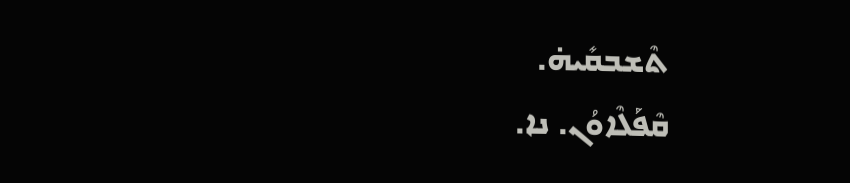ܬܶܫܒܩܺܝܗ̇.
ܩܶܦܰܠܶܐܘܳܢ. ܢܐ.